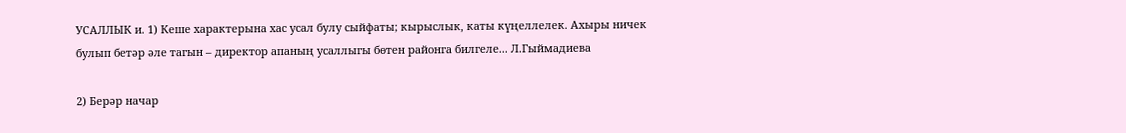УСАЛЛЫК и. 1) Кеше характерына хас усал булу сыйфаты; кырыслык, каты күңеллелек. Ахыры ничек булып бетәр әле тагын – директор апаның усаллыгы бөтен районга билгеле... Л.Гыймадиева

2) Берәр начар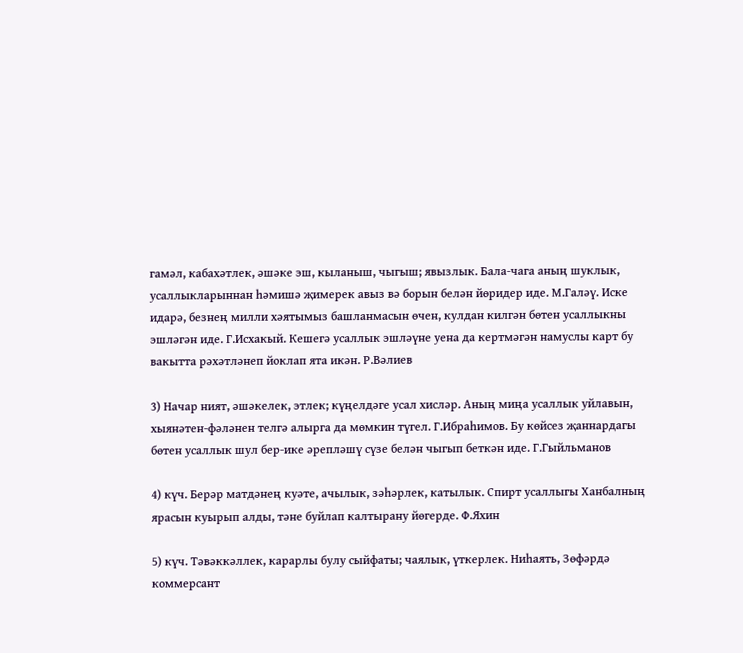гамәл, кабахәтлек, әшәке эш, кыланыш, чыгыш; явызлык. Бала-чага аның шуклык, усаллыкларыннан һәмишә җимерек авыз вә борын белән йөридер иде. М.Галәү. Иске идарә, безнең милли хәятымыз башланмасын өчен, кулдан килгән бөтен усаллыкны эшләгән иде. Г.Исхакый. Кешегә усаллык эшләүне уена да кертмәгән намуслы карт бу вакытта рәхәтләнеп йоклап ята икән. Р.Вәлиев

3) Начар ният, әшәкелек, этлек; күңелдәге усал хисләр. Аның миңа усаллык уйлавын, хыянәтен-фәләнен телгә алырга да мөмкин түгел. Г.Ибраһимов. Бу көйсез җаннардагы бөтен усаллык шул бер-ике әрепләшү сүзе белән чыгып беткән иде. Г.Гыйльманов

4) күч. Берәр матдәнең куәте, ачылык, зәһәрлек, катылык. Спирт усаллыгы Ханбалның ярасын куырып алды, тәне буйлап калтырану йөгерде. Ф.Яхин

5) күч. Тәвәккәллек, карарлы булу сыйфаты; чаялык, үткерлек. Ниһаять, Зөфәрдә коммерсант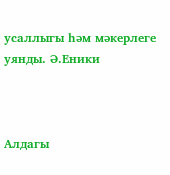усаллыгы һәм мәкерлеге уянды. Ә.Еники



Алдагы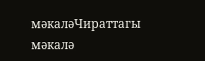мәкаләЧираттагы мәкалә